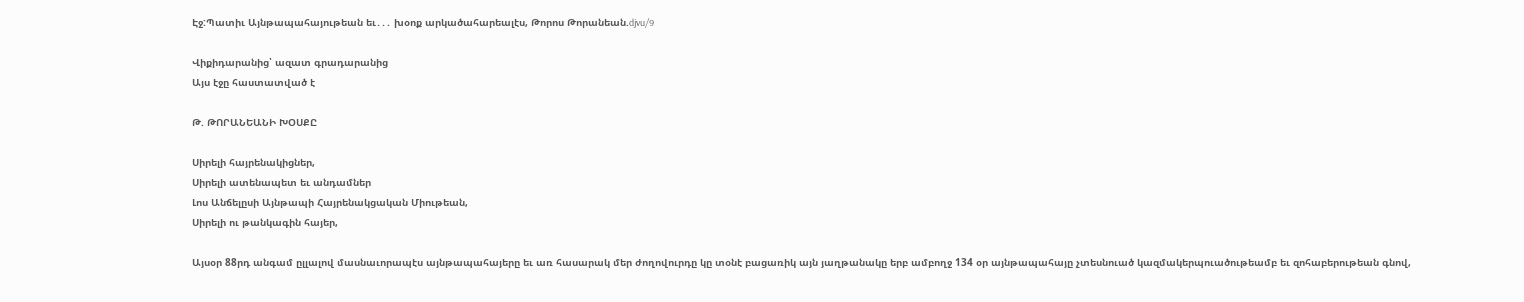Էջ:Պատիւ Այնթապահայութեան եւ․․․ խօոք արկածահարեալէս, Թորոս Թորանեան.djvu/9

Վիքիդարանից՝ ազատ գրադարանից
Այս էջը հաստատված է

Թ. ԹՈՐԱՆԵԱՆԻ ԽՕՍՔԸ

Սիրելի հայրենակիցներ,
Սիրելի ատենապետ եւ անդամներ
Լոս Անճելըսի Այնթապի Հայրենակցական Միութեան,
Սիրելի ու թանկագին հայեր,

Այսօր 88րդ անգամ ըլլալով մասնաւորապէս այնթապահայերը եւ առ հասարակ մեր ժողովուրդը կը տօնէ բացառիկ այն յաղթանակը երբ ամբողջ 134 օր այնթապահայը չտեսնուած կազմակերպուածութեամբ եւ զոհաբերութեան գնով,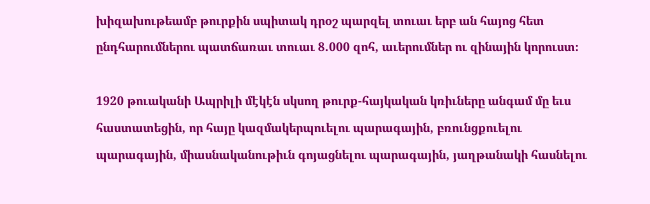խիզախութեամբ թուրքին սպիտակ դրօշ պարզել տուաւ երբ ան հայոց հետ ընդհարումներու պատճառաւ տուաւ 8.000 զոհ, աւերումներ ու զինային կորուստ։

1920 թուականի Ապրիլի մէկէն սկսող թուրք-հայկական կռիւները անգամ մը եւս հաստատեցին, որ հայը կազմակերպուելու պարագային, բռունցքուելու պարագային, միասնականութիւն գոյացնելու պարագային, յաղթանակի հասնելու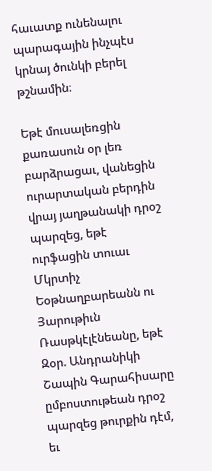հաւատք ունենալու պարագային ինչպէս կրնայ ծունկի բերել թշնամին։

Եթէ մուսալեռցին քառասուն օր լեռ բարձրացաւ, վանեցին ուրարտական բերդին վրայ յաղթանակի դրօշ պարզեց, եթէ ուրֆացին տուաւ Մկրտիչ Եօթնաղբարեանն ու Յարութիւն Ռասթկէլէնեանը, եթէ Զօր. Անդրանիկի Շապին Գարահիսարը ըմբոստութեան դրօշ պարզեց թուրքին դէմ, եւ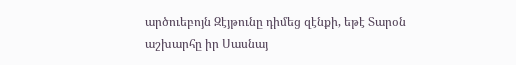արծուեբոյն Զէյթունը դիմեց զէնքի, եթէ Տարօն աշխարհը իր Սասնայ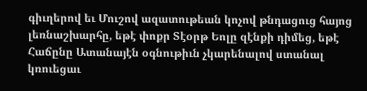գիւղերով եւ Մուշով ազատութեան կոչով թնդացուց հայոց լեռնաշխարհը, եթէ փոքր Տէօրթ Եոլը զէնքի դիմեց, եթէ Հաճընը Ատանայէն օգնութիւն չկարենալով ստանալ կռուեցաւ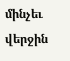մինչեւ վերջին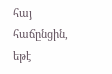հայ հաճընցին, եթէ